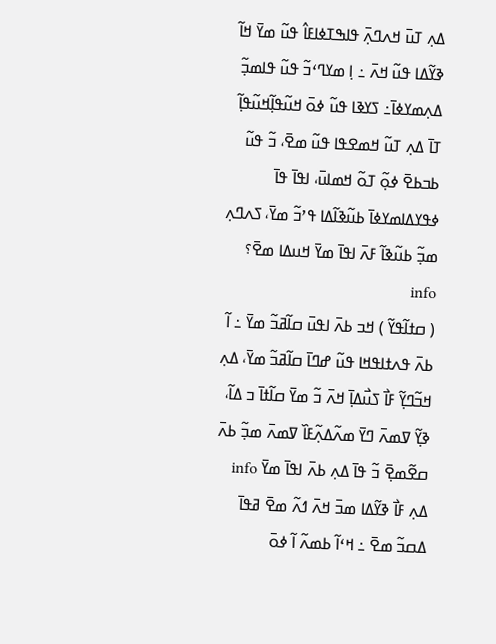ߡߍ߲ ߠߎ߫ ߞߍߣߍ߲߫ ߟߊߒߠߦߊߓߊ߮ ߟߎ߬ ߘߌ߫ ߞߊ߬ ߢߌ߬ߡߊ ߟߎ߬ ߞߍ߫ ߸ ߊ߲ ߘߌߣߵߏ߬ ߟߎ߬ ߟߊߘߏ߲߬ ߡߍ߲ߘߌߦߊ߫߸ ߖߌߢߊ ߟߎ߬ ߦߋ߫ ߞߎ߬ߟߊ߲߬ߞߎ߬ߟߊ߲߬ ߠߊ߫ ߡߍ߲ ߠߎ߬ ߞߘߐߟߊ ߟߎ߬ ߘߐ߫، ߏ߬ ߟߎ߬ ߕߏߕߐ߫ ߦߋ߲߬ ߠߋ߬ ߞߘߊߎ߫، ߊߟߊ߫ ߟߊ߫ ߦߟߌߡߊߘߌߦߊ߫ ߕߎ߬ߢߊ߬ߡߊ ߟߴߏ߬ ߘߌ߫، ߖߍߣߍ߲ ߘߏ߲߬ ߕߎ߬ߢߊ߬ ߓߍ߫ ߊߟߊ߫ ߘߌ߫ ߞߎߡߊ ߘߐ߫؟ info
( ߛߙߊ߬ߟߌ߬ ) ߞߏ ߕߍ߫ ߊߟߎ߫ ߛߊ߬ߥߏ߬ ߘߌ߫ ߸ ߊ߬ ߕߍ߫ ߟߍߙߊߟߞߊ ߟߎ߬ ߝߣߊ߫ ߛߊ߬ߥߏ߬ ߘߌ߫، ߡߍ߲ ߞߏ߬ߣߌ߲߬ ߓߊ߯ ߖߎ߯ߡߊ߲߫ ߞߍ߫ ߏ߬ ߘߌ߫ ߛߊ߬ߙߊ߫ ߏ ߡߊ߬، ߢߌ߲߬ ߜߘߍ߫ ߣߌ߫ ߘߍ߬ߡߍ߲߬ߓߊ߰ ߜߘߍ߫ ߘߏ߲߬ ߕߍ߫ ߛߐ߬ߘߐ߲߫ ߏ߬ ߟߊ߫ ߡߍ߲ ߕߍ߫ ߊߟߊ߫ ߘߌ߫ info
ߡߍ߲ ߓߊ߯ ߢߌ߬ߡߊ ߘߏ߫ ߞߍ߫ ߗߍ߬ ߘߐ߫ ߥߟߊ߫ ߡߛߏ߬ ߘߐ߫ ߸ ߞߵߊ߬ ߕߘߍ߬ ߊ߬ ߦߋ߫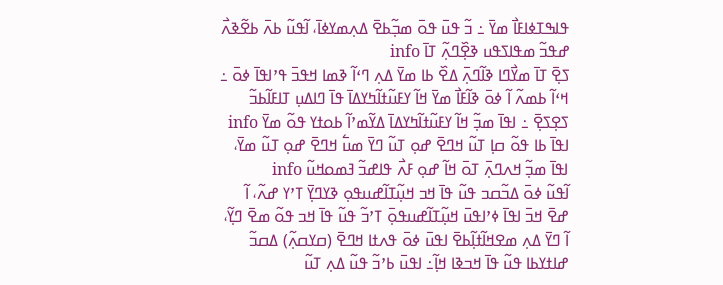ߟߊߒߠߦߊߓߊ߯ ߘߌ߫ ߸ ߏ߬ ߟߎ߫ ߟߋ߫ ߘߏ߲߬ߕߐ߫ ߡߍ߲ߘߌߦߊ߫، ߊ߬ߟߎ߬ ߕߍ߫ ߕߐ߬ߢߍ߯ ߝߟߏ߬ ߘߟߊߖߟߎ ߢߐ߲߰ߣߍ߲߬ ߠߊ߫ info
ߖߐ߲߫ ߠߊ߫ ߘߌ߯ߣߊ ߢߊ߬ߣߍ߲߫ ߡߐ߰ ߕߊ ߘߌ߫ ߡߍ߲ ߣߵߊ߬ ߢߘߊ ߞߟߏ߫ ߟߴߊߟߊ߫ ߦߋ߫ ߸ ߞߵߊ߬ ߕߘߍ߬ ߊ߬ ߦߋ߫ ߢߊ߬ߓߊ߯ ߘߌ߫ ߞߊ߬ ߌߓߎ߬ߙߊ߬ߤߌߡߊ߫ ߟߊ߫ ߣߊߡߎ߲ ߠߊߓߊ߬ߕߏ߬ ߖߐ߲ߖߐ߲߫ ߸ ߊߟߊ߫ ߘߏ߲߬ ߞߊ߬ ߌߓߎ߬ߙߊ߬ߤߌߡߊ߫ ߡߌ߬ߘߴߊ߬ ߕߋߙߌ ߟߋ߬ ߘߌ߫ info
ߊߟߊ߫ ߕߊ ߟߋ߬ ߛߊ߲ ߠߎ߬ ߞߣߐ߫ ߝߋ߲ ߠߎ߬ ߣߌ߫ ߘߎ߱ ߞߣߐ߫ ߝߋ߲ ߠߎ߬ ߘߌ߫، ߊߟߊ߫ ߘߏ߲߬ ߞߍߣߍ߲߫ ߠߋ߫ ߞߊ߬ ߝߋ߲ ߓߍ߯ ߟߊߝߏ߬ ߔߘߋߞߎ߬ info
ߊ߬ߟߎ߬ ߦߋ߫ ߡߏ߬ߛߏ ߟߎ߬ ߟߊ߫ ߞߏ ߞߎ߲߬ߠߊ߬ߝߎߟߋ߲ ߢߌߣߌ߲߫ ߠߴߌ ߝߍ߬، ߊ߬ ߝߐ߫ ߞߏ߫ ߊߟߊ߫ ߦߴߊߟߎ߫ ߞߎ߲߬ߠߊ߬ߝߎߟߋ߲߫ ߠߴߏ߬ ߟߎ߬ ߟߊ߫ ߞߏ ߟߋ߬ ߘߐ߫ ߣߌ߲߬، ߊ߬ ߣߌ߫ ߡߍ߲ ߘߐߞߊ߬ߙߊ߲߬ߕߐ߫ ߊߟߎ߫ ߦߋ߫ ߟߍߙߊ ߞߣߐ߫ (ߛߌߛߍ߲߬) ߡߛߏ߬ ߝߊߙߌߕߊ ߟߎ߬ ߟߊ߫ ߞߏߢߊ ߞߊ߲߬߸ ߊߟߎ߫ ߕߴߏ߬ ߟߎ߬ ߡߍ߲ ߠߎ߬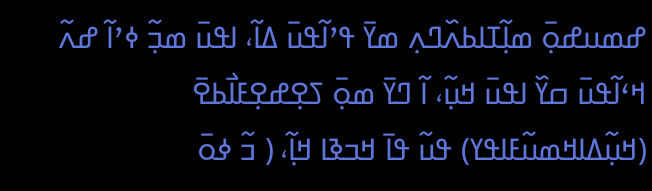ߝߘߎߝߋ߲߫ ߘߊ߲߬ߠߊߕߍ߰ߣߍ߲ ߘߌ߫ ߟߴߊ߬ߟߎ߫ ߡߊ߬، ߊߟߎ߫ ߘߏ߲߬ ߦߴߊ߬ ߝߍ߬ ߞߵߊ߬ߟߎ߫ ߛߌ߰ ߊߟߎ߫ ߞߎ߲߬، ߊ߬ ߣߌ߫ ߘߋ߲߫ ߖߐ߲ߝߐ߲ߓߊ߯ߕߐ߫ (ߞߎ߲߬ߡߊߞߘߎ߬ߓߊߟߌ) ߟߎ߬ ߟߊ߫ ߞߏߢߊ ߞߊ߲߬، ( ߏ߬ ߦߋ߫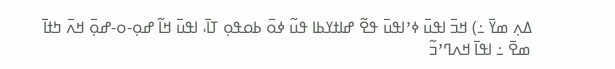ߡߍ߲ ߘߌ߫ ߸) ߞߏ߫ ߊߟߎ߫ ߦߴߊߟߎ߫ ߟߐ߬ ߝߊߙߌߕߊ ߟߎ߬ ߦߋ߫ ߕߋߟߋ߲ ߠߊ߫، ߊߟߎ߫ ߞߊ߬ ߝߋ߲-ߋ-ߝߋ߲߫ ߞߍ߫ ߤߙߊ߫ ߘߐ߫ ߸ ߊߟߊ߫ ߞߍߣߴߏ߬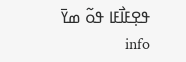ߟߐ߲ߓߊ߯ߓߊ ߟߋ߬ ߘߌ߫ info